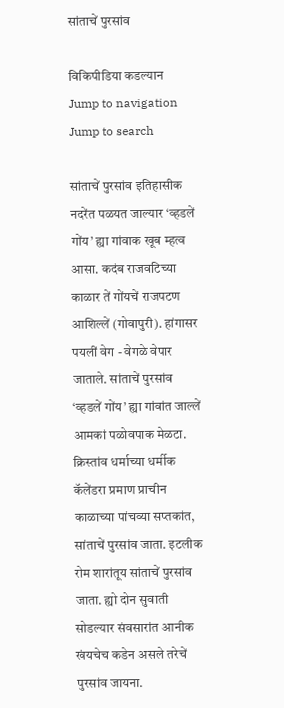सांताचें पुरसांव

विकिपीडिया कडल्यान
Jump to navigation Jump to search

सांताचें पुरसांव इतिहासीक नदरेंत पळयत जाल्यार ‘व्हडलें गोंय’ ह्या गांवाक खूब म्हत्व आसा. कदंब राजवटिच्या काळार तें गोंयचें राजपटण आशिल्लें (गोवापुरी). हांगासर पयलीं वेग - वेगळे वेपार जाताले. सांताचें पुरसांव ‘व्हडलें गोंय’ ह्या गांवांत जाल्लें आमकां पळोवपाक मेळटा. क्रिस्तांव धर्माच्या धर्मीक कॅलेंडरा प्रमाण प्राचीन काळाच्या पांचव्या सप्तकांत, सांताचें पुरसांव जाता. इटलीक रोम शारांतूय सांताचें पुरसांव जाता. ह्यो दोन सुवाती सोडल्यार संवसारांत आनीक खंयचेच कडेन असले तरेचें पुरसांव जायना.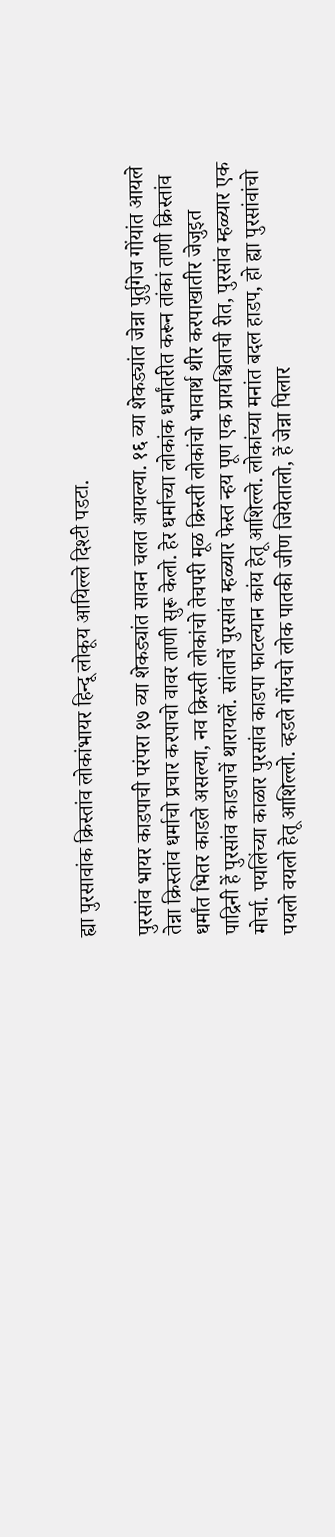ह्या पुरसावांक क्रिस्तांव लोकांभायर हिन्दू लोकूय आयिल्ले दिश्टी पडटा.

पुरसांव भायर काडपाची परंपरा १७ व्या शेकड्यांत सावन चलत आयल्या. १६ व्या शेकड्यांत जेन्ना पुर्तुगेज गोंयांत आयले तेन्ना क्रिस्तांव धर्माचो प्रचार करपाचो वावर ताणी सुरू केलो. हेर धर्माच्या लोकांक धर्मांतरीत करून तांकां ताणी क्रिस्तांव धर्मांत भितर काडले असल्या, नव क्रिस्ती लोकांचो तेचपरी मूळ क्रिस्ती लोकांचो भावार्थ थीर करपाखातीर जेजुइत पाद्रिनी हें पुरसांव काडपाचें थारायलें. सांताचें पुरसांव म्हळ्यार फेस्त न्हय पूण एक प्रायश्चिताची रीत, पुरसांव म्हळ्यार एक मोर्चा. पयलिंच्या काळार पुरसांव काडपा फाटल्यान कांय हेतू आशिल्ले. लोकांच्या मनांत बदल हाडप, हो ह्या पुरसांवांचो पयलो वयलो हेतू आशिल्लो. व्हडले गोंयचो लोक पातकी जीण जियेतालो, हें जेन्ना पिलार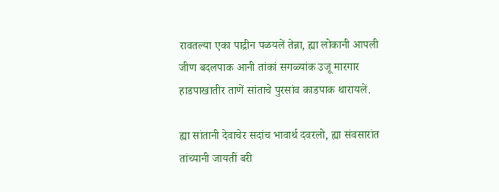रावतल्या एका पाद्रीन पळयलें तेन्ना, ह्या लोकानी आपली जीण बदलपाक आनी तांकां सगळ्यांक उजू मारगार हाडपाखातीर ताणें सांताचे पुरसांव काडपाक थारायलें.

ह्या सांतानी देवाचेर सदांच भावार्थ दवरलो, ह्या संवसारांत तांच्यानी जायतीं बरी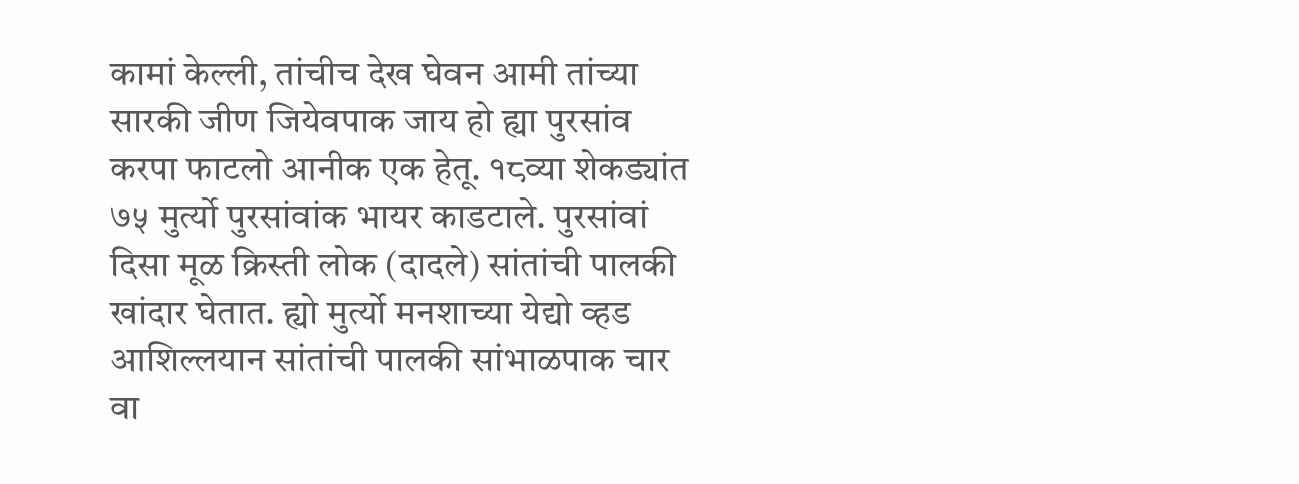कामां केल्ली, तांचीच देख घेवन आमी तांच्या सारकी जीण जियेवपाक जाय हो ह्या पुरसांव करपा फाटलो आनीक एक हेतू. १८व्या शेकड्यांत ७५ मुर्त्यो पुरसांवांक भायर काडटाले. पुरसांवां दिसा मूळ क्रिस्ती लोक (दादले) सांतांची पालकी खांदार घेतात. ह्यो मुर्त्यो मनशाच्या येद्यो व्हड आशिल्लयान सांतांची पालकी सांभाळपाक चार वा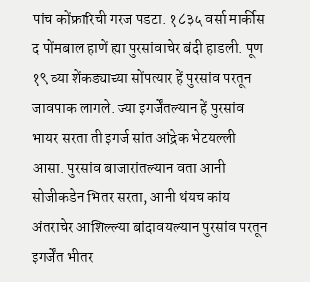पांच कोंफ्रारिची गरज पडटा. १८३५ वर्सा मार्कीस द पोंमबाल हाणें ह्या पुरसांवाचेर बंदी हाडली. पूण १९ व्या शेंकड्याच्या सोंपत्यार हें पुरसांव परतून जावपाक लागले. ज्या इगर्जेंतल्यान हें पुरसांव भायर सरता ती इगर्ज सांत आंद्रेक भेटयल्ली आसा. पुरसांव बाजारांतल्यान वता आनी सोजीकडेन भितर सरता, आनी थंयच कांय अंतराचेर आशिल्ल्या बांदावयल्यान पुरसांव परतून इगर्जेंत भीतर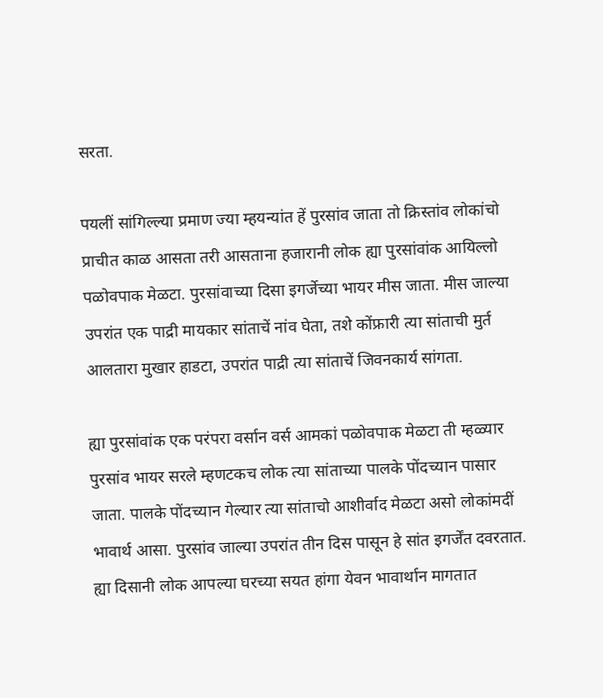सरता.

पयलीं सांगिल्ल्या प्रमाण ज्या म्हयन्यांत हें पुरसांव जाता तो क्रिस्तांव लोकांचो प्राचीत काळ आसता तरी आसताना हजारानी लोक ह्या पुरसांवांक आयिल्लो पळोवपाक मेळटा. पुरसांवाच्या दिसा इगर्जेच्या भायर मीस जाता. मीस जाल्या उपरांत एक पाद्री मायकार सांताचें नांव घेता, तशे कोंफ्रारी त्या सांताची मुर्त आलतारा मुखार हाडटा, उपरांत पाद्री त्या सांताचें जिवनकार्य सांगता.

ह्या पुरसांवांक एक परंपरा वर्सान वर्स आमकां पळोवपाक मेळटा ती म्हळ्यार पुरसांव भायर सरले म्हणटकच लोक त्या सांताच्या पालके पोंदच्यान पासार जाता. पालके पोंदच्यान गेल्यार त्या सांताचो आशीर्वाद मेळटा असो लोकांमदीं भावार्थ आसा. पुरसांव जाल्या उपरांत तीन दिस पासून हे सांत इगर्जेंत दवरतात. ह्या दिसानी लोक आपल्या घरच्या सयत हांगा येवन भावार्थान मागतात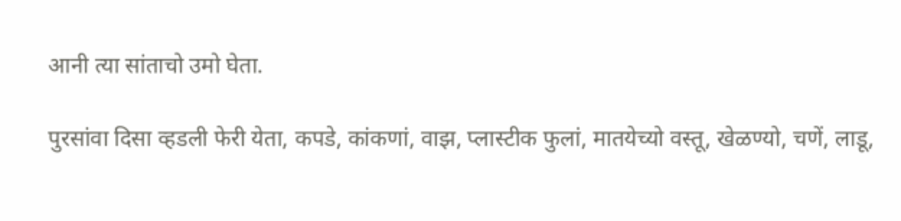आनी त्या सांताचो उमो घेता.

पुरसांवा दिसा व्हडली फेरी येता, कपडे, कांकणां, वाझ, प्लास्टीक फुलां, मातयेच्यो वस्तू, खेळण्यो, चणें, लाडू,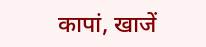कापां, खाजें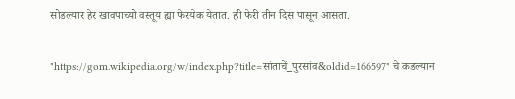सोडल्यार हेर खावपाच्यो वस्तूय ह्या फेरयेक येतात. ही फेरी तीन दिस पासून आसता.

"https://gom.wikipedia.org/w/index.php?title=सांताचें_पुरसांव&oldid=166597" चे कडल्यान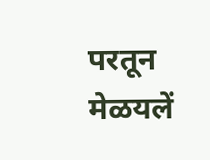परतून मेळयलें